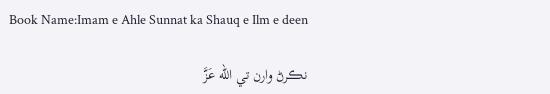Book Name:Imam e Ahle Sunnat ka Shauq e Ilm e deen

نڪرڻ وارن تي الله عَزَّ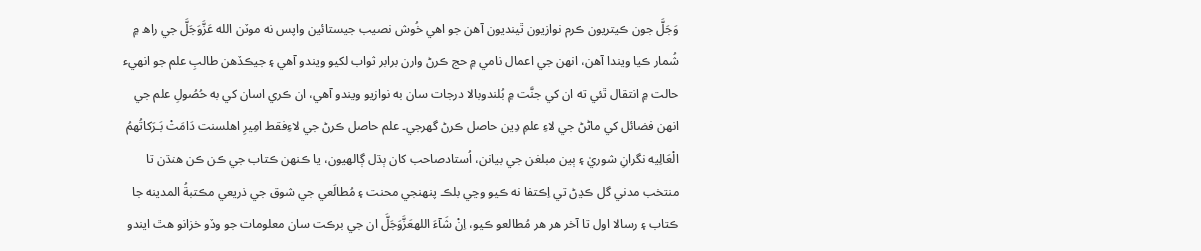وَجَلَّ جون ڪيتريون ڪرم نوازيون ٿينديون آهن جو اهي خُوش نصيب جيستائين واپس نه موٽن الله عَزَّوَجَلَّ جي راھ ۾ شُمار ڪيا ويندا آهن، انهن جي اعمال نامي ۾ حج ڪرڻ وارن برابر ثواب لکيو ويندو آهي ۽ جيڪڏهن طالبِ علم جو انهيء حالت ۾ انتقال ٿئي ته ان کي جنَّت ۾ بُلندوبالا درجات سان به نوازيو ويندو آهي، ان ڪري اسان کي به حُصُولِ علم جي انهن فضائل کي ماڻڻ جي لاءِ علمِ دِين حاصل ڪرڻ گھرجي۔ علم حاصل ڪرڻ جي لاءِفقط امِيرِ اهلسنت دَامَتْ بَـرَکاتُهمُ الْعَالِيه نگرانِ شوريٰ ۽ ٻين مبلغن جي بيانن، اُستادصاحب کان ٻڌل ڳالهيون، يا ڪنهن ڪتاب جي ڪن ڪن هنڌن تا منتخب مدني گل ڪڍڻ تي اِڪتفا نه ڪيو وڃي بلڪ پنهنجي محنت ۽ مُطالَعي جي شوق جي ذريعي مڪتبةُ المدينه جا ڪتاب ۽ رسالا اول تا آخر هر هر مُطالعو ڪيو، اِنْ شَآءَ اللهعَزَّوَجَلَّ ان جي برڪت سان معلومات جو وڏو خزانو هٿ ايندو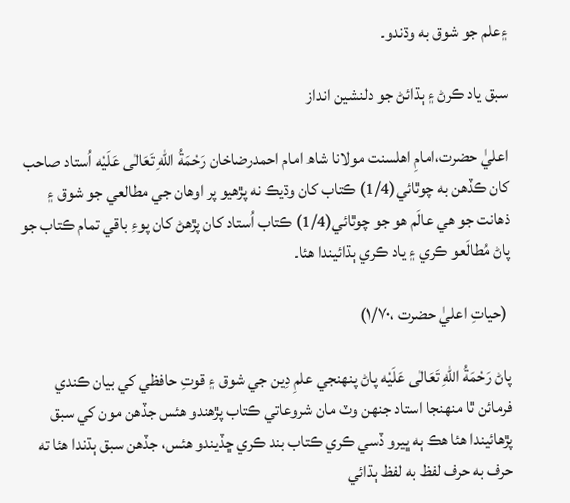۽علم جو شوق به وڌندو۔

سبق ياد ڪرڻ ۽ ٻڌائڻ جو دلنشين انداز

اعليٰ حضرت،امامِ اهلسنت مولانا شاھ امام احمدرضاخان رَحْمَةُ اللهِ تَعَالٰی عَلَيْه اُستاد صاحب کان ڪڏهن به چوٿائي(1/4) ڪتاب کان وڌيڪ نه پڙهيو پر اوهان جي مطالعي جو شوق ۽ ذهانت جو هي عالَم هو جو چوٿائي(1/4) ڪتاب اُستاد کان پڙھڻ کان پوءِ باقي تمام ڪتاب جو پاڻ مُطالَعو ڪري ۽ ياد ڪري ٻڌائيندا هئا۔

 (حياتِ اعليٰ حضرت ،۱/۷۰)

پاڻ رَحْمَةُ اللهِ تَعَالٰی عَلَيْه پاڻ پنهنجي علمِ دِين جي شوق ۽ قوتِ حافظي کي بيان ڪندي فرمائن ٿا منهنجا استاد جنهن وٽ مان شروعاتي ڪتاب پڙهندو هئس جڏهن مون کي سبق پڙهائيندا هئا هڪ ٻه ڀيرو ڏسي ڪري ڪتاب بند ڪري ڇڏيندو هئس، جڏهن سبق ٻڌندا هئا ته حرف به حرف لفظ به لفظ ٻڌائي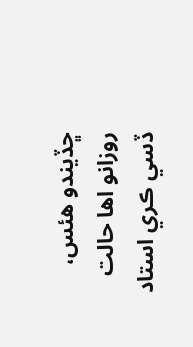ڇڏيندو هئس، روزانو اها حالت ڏسي ڪري استاد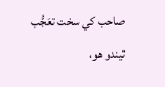صاحب کي سخت تعَجُّب ٿيندو هو،